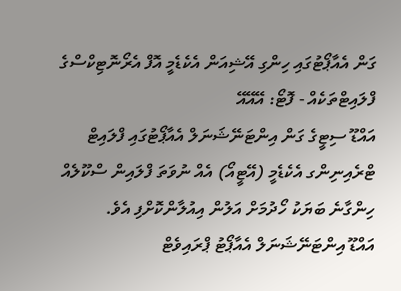ގަން އެއާޕޯޓުގައި ހިންގި އޭޝިއަން އެކެޑެމީ އޮފް އެރޯނޮޓިކްސްގެ ފްލައިޓްތަކެއް - ފޮޓޯ: އޭއޭއޭ
އައްޑޫ ސިޓީގެ ގަން އިންޓަނޭޝަނަލް އެއާޕޯޓުގައި ފްލައިޓް ޓްރެއިނިންގ އެކެޑެމީ (އޭޓީއޯ) އެއް ނުވަތަ ފްލައިން ސްކޫލެއް ހިންގާނެ ބަޔަކު ހޯދުމަށް އަލުން އިއުލާންކޮށްފި އެވެ.
އައްޑޫ އިންޓަނޭޝަނަލް އެއާޕޯޓު ޕްރައިވެޓް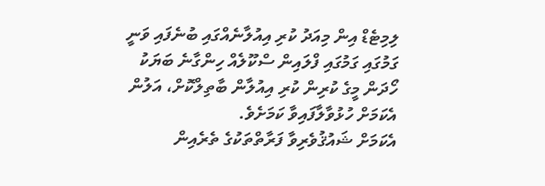ލިމިޓެޑް އިން މިއަދު ކުރި އިއުލާނެއްގައި ބުނެފައި ވަނީ ގަމުގައި ގަމުގައި ފްލައިން ސްކޫލެއް ހިންގާނެ ބަޔަކު ހޯދަން މީގެ ކުރިން ކުރި އިއުލާން ބާތިލްކޮށް، އަލުން އެކަމަށް ހުޅުވާލާފައިވާ ކަމަށެވެ.
އެކަމަށް ޝައުޤުވެރިވާ ފަރާތްތަކުގެ ތެރެއިން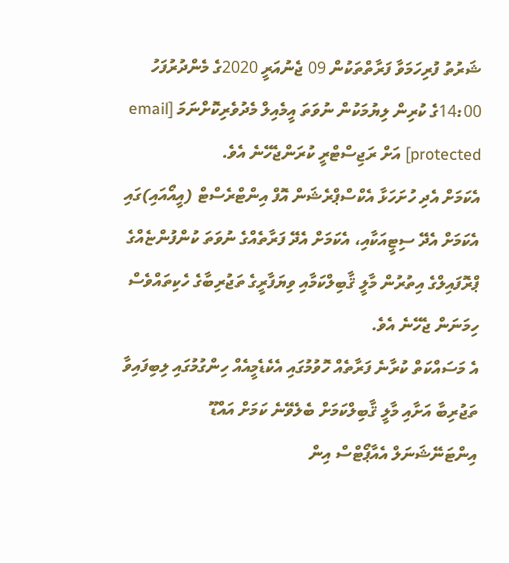ޝަރުތު ފުރިހަމަވާ ފަރާތްތަކުން 09 ޖެނުއަރީ 2020ގެ މެންދުރުފަހު 14:00ގެ ކުރިން ލިޔުމަކުން ނުވަތަ އީމެއިލް މެދުވެރިކޮށްނަމަ [email protected] އަށް ރަޖިސްޓްރީ ކުރަންޖެހޭނެ އެވެ.
އެކަމަށް އެދި ހުށަހަޅާ އެކްސްޕްރެޝަން އޮފް އިންޓްރެސްޓް (އީއޯއައި)ގައި އެކަމަށް އެދޭ ސިޓީއަކާއި، އެކަމަށް އެދޭ ފަރާތެއްގެ ނުވަތަ ކުންފުންޏެއްގެ ޕްރޮފައިލްގެ އިތުރުން މާލީ ޤާބިލްކަމާއި ވިޔަފާރީގެ ތަޖުރިބާގެ ހެކިތައްވެސް ހިމަނަން ޖެހޭނެ އެވެ.
އެ މަސައްކަތް ކުރާނެ ފަރާތެއް ހޮވުމުގައި އެކެޑެމީއެއް ހިންގުމުގައި ލިބިފައިވާ ތަޖުރިބާ އަށާއި މާލީ ޤާބިލްކަމަށް ބެލެވޭނެ ކަމަށް އައްޑޫ އިންޓަނޭޝަނަލް އެއާޕޯޓްސް އިން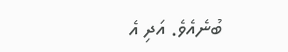ބުނެއެވެ. އަދި އެ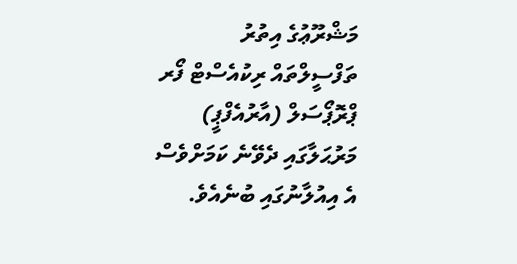މަޝްރޫޢުގެ އިތުރު ތަފްސީލްތައް ރިކުއެސްޓް ފޯރ ޕްރޮޕޯސަލް (އާރުއެފްޕީ) މަރުޙަލާގައި ދެވޭނެ ކަމަށްވެސް އެ އިއުލާނުގައި ބުނެއެވެ.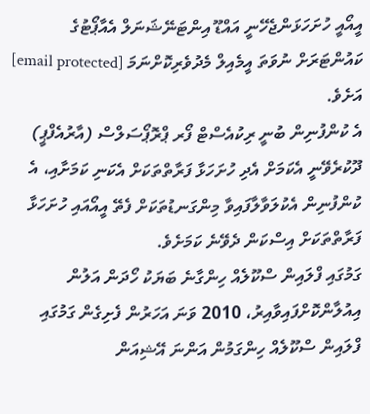އީއޯއީ ހުށަހަޅަންޖެހޭނީ އައްޑޫ އިންޓަނޭޝަނަލް އެއާޕޯޓުގެ ކައުންޓަރަށް ނުވަތަ އީމެއިލް މެދުވެރިކޮށްނަމަ [email protected] އަށެވެ.
އެ ކުންފުނިން ބުނީ ރިކުއެސްޓް ފޯރ ޕްރޮޕޯސަލްސް (އާރުއެފްޕީ) ދޫކުރެވޭނީ އެކަމަށް އެދި ހުށަހަޅާ ފަރާތްތަކަށް އެކަނި ކަމަށާއި، އެ ކުންފުނިން އެކުލަވާލާފައިވާ މިންގަނޑުތަކަށް ފެތޭ އީއޯއައި ހުށަހަޅާ ފަރާތްތަކަށް އިސްކަން ދެވޭނެ ކަމަށެވެ.
ގަމުގައި ފްލައިން ސްކޫލެއް ހިންގާނެ ބަޔަކު ހޯދަން އަލުން އިއުލާންކޮށްފައިވާއިރު، 2010 ވަނަ އަހަރުން ފެށިގެން ގަމުގައި ފްލައިން ސްކޫލެއް ހިންގަމުން އަންނަ އޭޝިއަން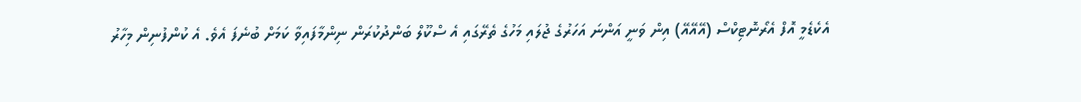އެކެޑެމީ އޮފް އެރޯނޮޓިކްސް (އޭއޭއޭ) އިން ވަނީ އަންނަ އަހަރުގެ ޖުލައި މަހުގެ ތެރޭގައި އެ ސްކޫލް ބަންދުކުރަން ނިންމާފައިވާ ކަމަށް ބުނެފަ އެވެ. އެ ކުންފުނިން މިހާރު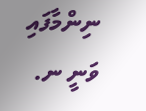ނިންމާފައި ވަނީ ނ.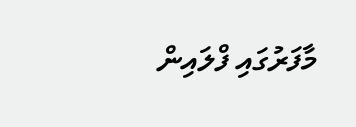މާފަރުގައި ފްލައިން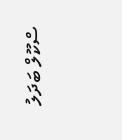ސްކޫލް ބަދަލު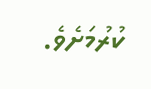ކުރުމަށެވެ.